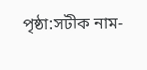পৃষ্ঠা:সটীক নাম-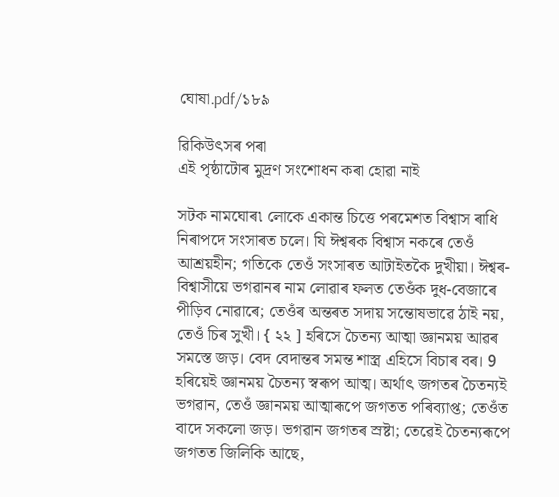ঘোষা.pdf/১৮৯

ৱিকিউৎসৰ পৰা
এই পৃষ্ঠাটোৰ মুদ্ৰণ সংশোধন কৰা হোৱা নাই

সটক নামঘোৰ৷ লোকে একান্ত চিত্তে পৰমেশত বিশ্বাস ৰাধি নিৰাপদে সংসাৰত চলে। যি ঈশ্বৰক বিশ্বাস নকৰে তেওঁ আশ্ৰয়হীন; গতিকে তেওঁ সংসাৰত আটাইতকৈ দুখীয়া। ঈশ্বৰ-বিশ্বাসীয়ে ভগৱানৰ নাম লোৱাৰ ফলত তেওঁক দুধ-বেজাৰে পীড়িব নোৱাৰে; তেওঁৰ অন্তৰত সদায় সন্তোষভাৱে ঠাই নয়, তেওঁ চিৰ সুখী। { ২২ ] হৰিসে চৈতন্য আত্মা জ্ঞানময় আৱৰ সমস্তে জড়। বেদ বেদান্তৰ সমন্ত শাস্ত্ৰ এহিসে বিচাৰ বৰ। 9 হৰিয়েই জ্ঞানময় চৈতন্য স্বৰূপ আত্ম। অৰ্থাৎ জগতৰ চৈতন্যই ভগৱান, তেওঁ জ্ঞানময় আত্মাৰূপে জগতত পৰিব্যাপ্ত; তেওঁত বাদে সকলো জড়। ভগৱান জগতৰ স্ৰষ্টা; তেৱেই চৈতন্যৰূপে জগতত জিলিকি আছে,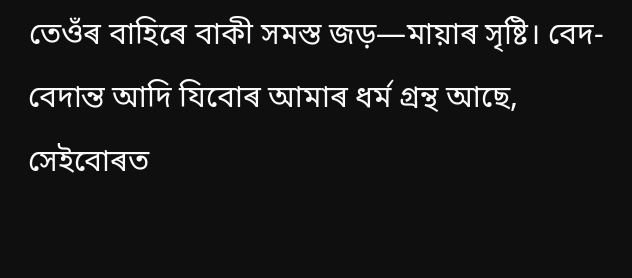তেওঁৰ বাহিৰে বাকী সমস্ত জড়—মায়াৰ সৃষ্টি। বেদ-বেদান্ত আদি যিবোৰ আমাৰ ধৰ্ম গ্ৰন্থ আছে, সেইবোৰত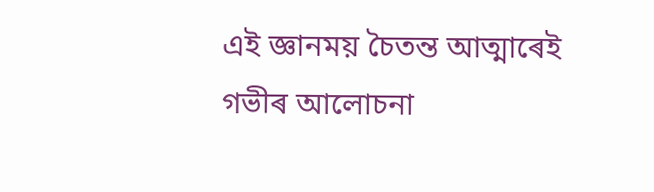এই জ্ঞানময় চৈতন্ত আত্মাৰেই গভীৰ আলোচনা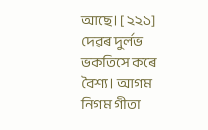আছে। [ ২২১] দেৱৰ দুৰ্লভ ভকতিসে কৰে বৈশ্য। আগম নিগম গীতা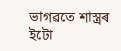ভাগৱতে শাস্ত্ৰৰ ইটো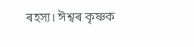ৰহস্য। ঈশ্বৰ কৃষ্ণক